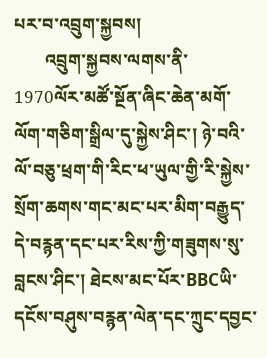པར་བ་འབྲུག་སྐྱབས།
       འབྲུག་སྐྱབས་ལགས་ནི་1970ལོར་མཚོ་སྔོན་ཞིང་ཆེན་མགོ་ལོག་གཅིག་སྒྲིལ་དུ་སྐྱེས་ཤིང་། ཉེ་བའི་ལོ་བཅུ་ཕྲག་གི་རིང་ཕ་ཡུལ་གྱི་རི་སྐྱེས་སྲོག་ཆགས་གང་མང་པར་མིག་བརྒྱུད་དེ་བརྙན་དང་པར་རིས་ཀྱི་གཟུགས་སུ་བླངས་ཤིང་། ཐེངས་མང་པོར་BBCཡི་དངོས་བཤུས་བརྙན་ལེན་དང་ཀྲུང་དབྱང་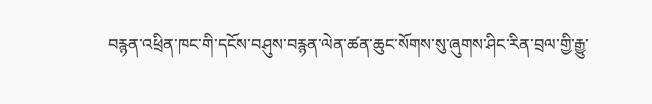བརྙན་འཕྲིན་ཁང་གི་དངོས་བཤུས་བརྙན་ལེན་ཚན་ཆུང་སོགས་སུ་ཞུགས་ཤིང་རིན་བྲལ་གྱི་རྒྱུ་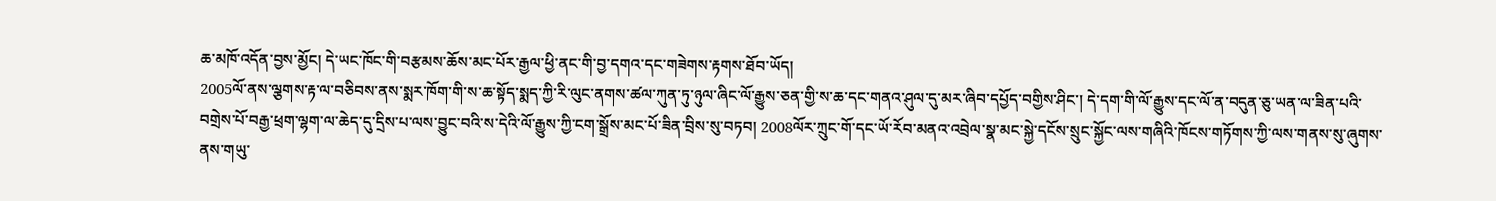ཆ་མཁོ་འདོན་བྱས་མྱོང། དེ་ཡང་ཁོང་གི་བརྩམས་ཆོས་མང་པོར་རྒྱལ་ཕྱི་ནང་གི་བྱ་དགའ་དང་གཟེགས་རྟགས་ཐོབ་ཡོད།
2005ལོ་ནས་ལྕགས་རྟ་ལ་བཅིབས་ནས་སྨར་ཁོག་གི་ས་ཆ་སྟོད་སྨད་ཀྱི་རི་ལུང་ནགས་ཚལ་ཀུན་ཏུ་ཉུལ་ཞིང་ལོ་རྒྱུས་ཅན་གྱི་ས་ཆ་དང་གནའ་ཤུལ་དུ་མར་ཞིབ་དཔྱོད་བགྱིས་ཤིང་། དེ་དག་གི་ལོ་རྒྱུས་དང་ལོ་ན་བདུན་ཅུ་ཡན་ལ་ཟིན་པའི་བགྲེས་པོ་བརྒྱ་ཕྲག་ལྷག་ལ་ཆེད་དུ་དྲིས་པ་ལས་བྱུང་བའི་ས་དེའི་ལོ་རྒྱུས་ཀྱི་ངག་སྒྲོས་མང་པོ་ཟིན་བྲིས་སུ་བཏབ། 2008ལོར་ཀྲུང་གོ་དང་ཡོ་རོབ་མནའ་འབྲེལ་སྣ་མང་སྐྱེ་དངོས་སྲུང་སྐྱོང་ལས་གཞིའི་ཁོངས་གཏོགས་ཀྱི་ལས་གནས་སུ་ཞུགས་ནས་གཡུ་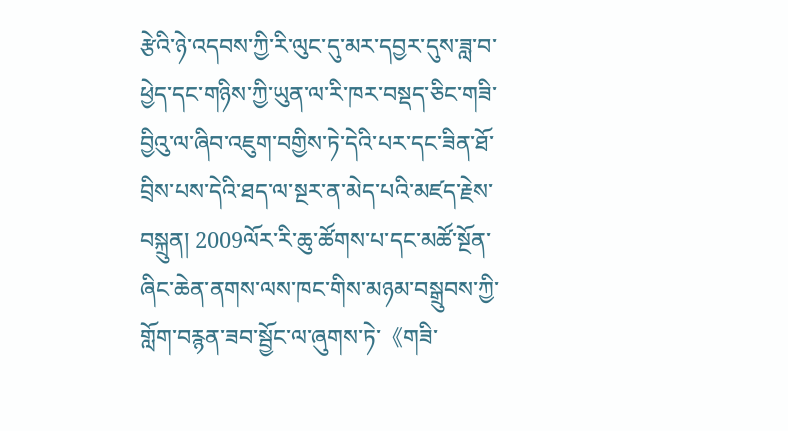རྩེའི་ཉེ་འདབས་ཀྱི་རི་ལུང་དུ་མར་དབྱར་དུས་ཟླ་བ་ཕྱེད་དང་གཉིས་ཀྱི་ཡུན་ལ་རི་ཁར་བསྡད་ཅིང་གཟི་བྱིའུ་ལ་ཞིབ་འཇུག་བགྱིས་ཏེ་དེའི་པར་དང་ཟིན་ཐོ་བྲིས་པས་དེའི་ཐད་ལ་སྔར་ན་མེད་པའི་མཛད་རྗེས་བསྐྲུན། 2009ལོར་རི་ཆུ་ཚོགས་པ་དང་མཚོ་སྔོན་ཞིང་ཆེན་ནགས་ལས་ཁང་གིས་མཉམ་བསྒྲུབས་ཀྱི་གློག་བརྙན་ཟབ་སྦྱོང་ལ་ཞུགས་ཏེ་《གཟི་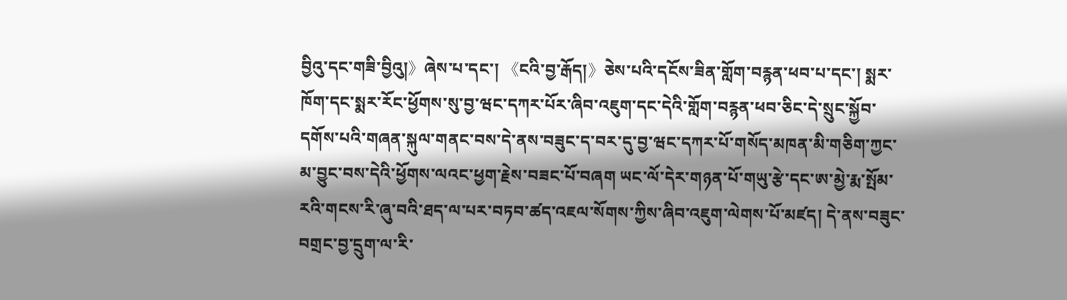བྱིའུ་དང་གཟི་བྱིའུ།》ཞེས་པ་དང་། 《ངའི་བྱ་རྒོད།》ཅེས་པའི་དངོས་ཟིན་གློག་བརྙན་ཕབ་པ་དང་། སྨར་ཁོག་དང་སྨར་རོང་ཕྱོགས་སུ་བྱ་ཝང་དཀར་པོར་ཞིབ་འཇུག་དང་དེའི་གློག་བརྙན་ཕབ་ཅིང་དེ་སྲུང་སྐྱོབ་དགོས་པའི་གཞན་སྐུལ་གནང་བས་དེ་ནས་བཟུང་ད་བར་དུ་བྱ་ཝང་དཀར་པོ་གསོད་མཁན་མི་གཅིག་ཀྱང་མ་བྱུང་བས་དེའི་ཕྱོགས་ལའང་ཕྱག་རྗེས་བཟང་པོ་བཞག ཡང་ལོ་དེར་གཉན་པོ་གཡུ་རྩེ་དང་ཨ་མྱེ་རྨ་སྤོམ་རའི་གངས་རི་ཞུ་བའི་ཐད་ལ་པར་བཏབ་ཚད་འཇལ་སོགས་ཀྱིས་ཞིབ་འཇུག་ལེགས་པོ་མཛད། དེ་ནས་བཟུང་བགྲང་བྱ་དྲུག་ལ་རི་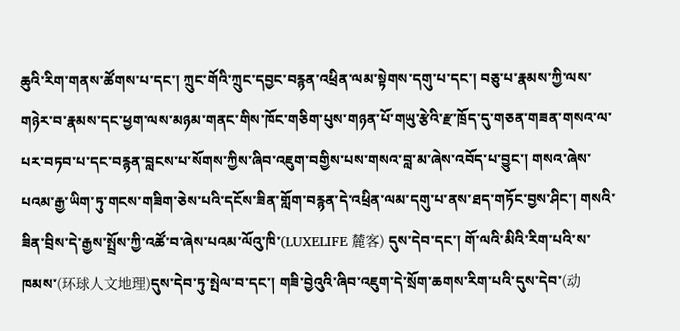ཆུའི་རིག་གནས་ཚོགས་པ་དང་། ཀྲུང་གོའི་ཀྲུང་དབྱང་བརྙན་འཕྲིན་ལམ་སྟེགས་དགུ་པ་དང་། བཅུ་པ་རྣམས་ཀྱི་ལས་གཉེར་བ་རྣམས་དང་ཕྱག་ལས་མཉམ་གནང་གིས་ཁོང་གཅིག་པུས་གཉན་པོ་གཡུ་རྩེའི་རྫ་ཁྲོད་དུ་གཅན་གཟན་གསའ་ལ་པར་བཏབ་པ་དང་བརྙན་བླངས་པ་སོགས་ཀྱིས་ཞིབ་འཇུག་བགྱིས་པས་གསའ་བླ་མ་ཞེས་འབོད་པ་བྱུང་། གསའ་ཞེས་པའམ་རྒྱ་ཡིག་ཏུ་གངས་གཟིག་ཅེས་པའི་དངོས་ཟིན་གློག་བརྙན་དེ་འཕྲིན་ལམ་དགུ་པ་ནས་ཐད་གཏོང་བྱས་ཤིང་། གསའི་ཟིན་བྲིས་དེ་རྒྱས་སྤྲོས་ཀྱི་འཚོ་བ་ཞེས་པའམ་ལོའུ་ཁི་(LUXELIFE 麓客) དུས་དེབ་དང་། གོ་ལའི་མིའི་རིག་པའི་ས་ཁམས་(环球人文地理)དུས་དེབ་ཏུ་སྤེལ་བ་དང་། གཟི་བྱེའུའི་ཞིབ་འཇུག་དེ་སྲོག་ཆགས་རིག་པའི་དུས་དེབ་(动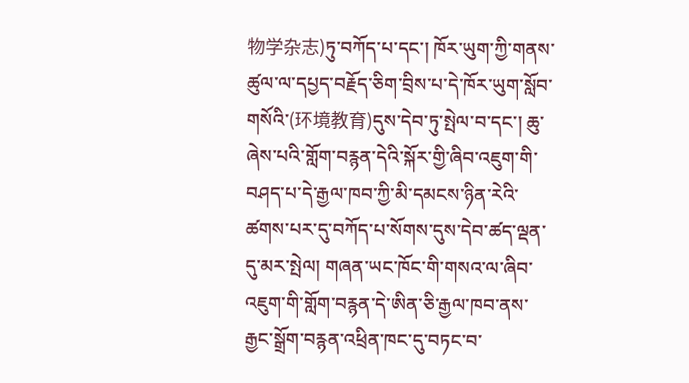物学杂志)ཏུ་བཀོད་པ་དང་། ཁོར་ཡུག་ཀྱི་གནས་ཚུལ་ལ་དཔྱད་བརྗོད་ཅིག་བྲིས་པ་དེ་ཁོར་ཡུག་སློབ་གསོའི་(环境教育)དུས་དེབ་ཏུ་སྤེལ་བ་དང་། ཆུ་ཞེས་པའི་གློག་བརྙན་དེའི་སྐོར་གྱི་ཞིབ་འཇུག་གི་བཤད་པ་དེ་རྒྱལ་ཁབ་ཀྱི་མི་དམངས་ཉིན་རེའི་ཚགས་པར་དུ་བཀོད་པ་སོགས་དུས་དེབ་ཚད་ལྡན་དུ་མར་སྤེལ། གཞན་ཡང་ཁོང་གི་གསའ་ལ་ཞིབ་འཇུག་གི་གློག་བརྙན་དེ་ཨིན་ཅི་རྒྱལ་ཁབ་ནས་རྒྱང་སྒྲོག་བརྙན་འཕྲིན་ཁང་དུ་བཏང་བ་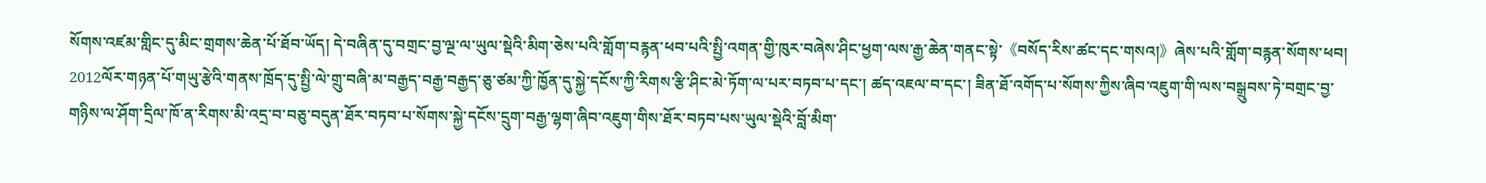སོགས་འཛམ་གླིང་དུ་མིང་གྲགས་ཆེན་པོ་ཐོབ་ཡོད། དེ་བཞིན་དུ་བགྲང་བྱ་ལྔ་ལ་ཡུལ་སྡེའི་མིག་ཅེས་པའི་གློག་བརྙན་ཕབ་པའི་སྤྱི་འགན་གྱི་ཁུར་བཞེས་ཤིང་ཕྱག་ལས་རྒྱ་ཆེན་གནང་སྟེ་《བསོད་རིས་ཚང་དང་གསའ།》ཞེས་པའི་གློག་བརྙན་སོགས་ཕབ།
2012ལོར་གཉན་པོ་གཡུ་རྩེའི་གནས་ཁྲོད་དུ་སྤྱི་ལེ་གྲུ་བཞི་མ་བརྒྱད་བརྒྱ་བརྒྱད་ཅུ་ཙམ་ཀྱི་ཁྱོན་དུ་སྐྱེ་དངོས་ཀྱི་རིགས་རྩི་ཤིང་མེ་ཏོག་ལ་པར་བཏབ་པ་དང་། ཚད་འཇལ་བ་དང་། ཟིན་ཐོ་འགོད་པ་སོགས་ཀྱིས་ཞིབ་འཇུག་གི་ལས་བསྒྲུབས་ཏེ་བགྲང་བྱ་གཉིས་ལ་ཤོག་དྲིལ་ཁོ་ན་རིགས་མི་འདྲ་བ་བཅུ་བདུན་ཐོར་བཏབ་པ་སོགས་སྐྱེ་དངོས་དྲུག་བརྒྱ་ལྷག་ཞིབ་འཇུག་གིས་ཐོར་བཏབ་པས་ཡུལ་སྡེའི་བློ་མིག་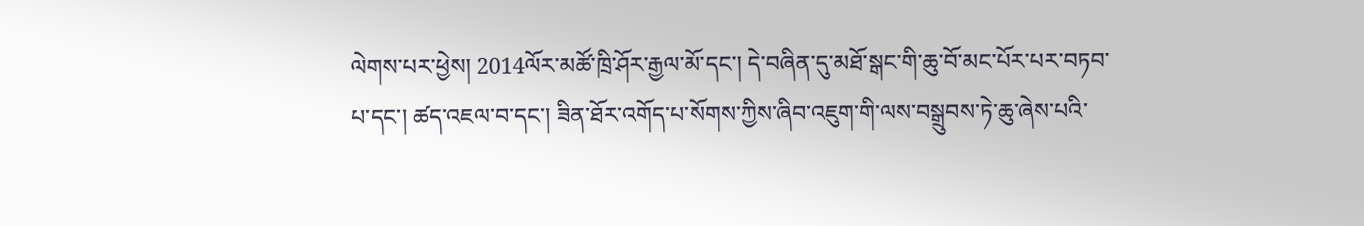ལེགས་པར་ཕྱེས། 2014ལོར་མཚོ་ཁྲི་ཤོར་རྒྱལ་མོ་དང་། དེ་བཞིན་དུ་མཐོ་སྒང་གི་ཆུ་བོ་མང་པོར་པར་བཏབ་པ་དང་། ཚད་འཇལ་བ་དང་། ཟིན་ཐོར་འགོད་པ་སོགས་ཀྱིས་ཞིབ་འཇུག་གི་ལས་བསྒྲུབས་ཏེ་ཆུ་ཞེས་པའི་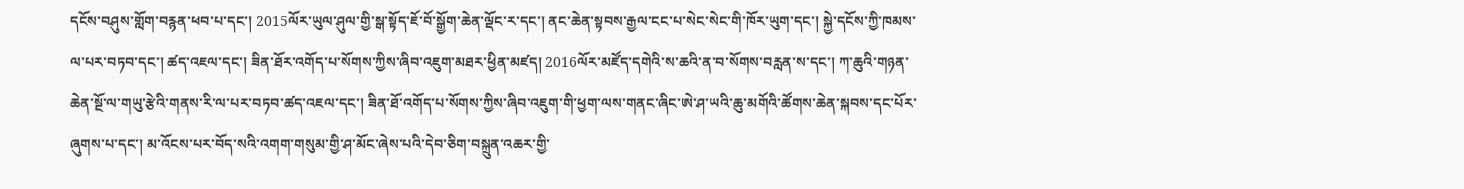དངོས་བཤུས་གློག་བརྙན་ཕབ་པ་དང་། 2015ལོར་ཡུལ་ཤུལ་གྱི་སྒ་སྟོད་ཇོ་བོ་སྒྱོག་ཆེན་ལྡོང་ར་དང་། ནང་ཆེན་སྟབས་རྒྱལ་ངང་པ་སེང་སེང་གི་ཁོར་ཡུག་དང་། སྐྱེ་དངོས་ཀྱི་ཁམས་ལ་པར་བཏབ་དང་། ཚད་འཇལ་དང་། ཟིན་ཐོར་འགོད་པ་སོགས་ཀྱིས་ཞིབ་འཇུག་མཐར་ཕྱིན་མཛད། 2016ལོར་མཛོད་དགེའི་ས་ཆའི་ན་བ་སོགས་བརླན་ས་དང་། ཀ་ཆུའི་གཉན་ཆེན་སྔོ་ལ་གཡུ་རྩེའི་གནས་རི་ལ་པར་བཏབ་ཚད་འཇལ་དང་། ཟིན་ཐོ་འགོད་པ་སོགས་ཀྱིས་ཞིབ་འཇུག་གི་ཕྱག་ལས་གནང་ཞིང་ཨེ་ཤ་ཡའི་ཆུ་མགོའི་ཚོགས་ཆེན་སྐབས་དང་པོར་ཞུགས་པ་དང་། མ་འོངས་པར་བོད་སའི་འགག་གསུམ་གྱི་ཤ་མོང་ཞེས་པའི་དེབ་ཅིག་བསྐྲུན་འཆར་གྱི་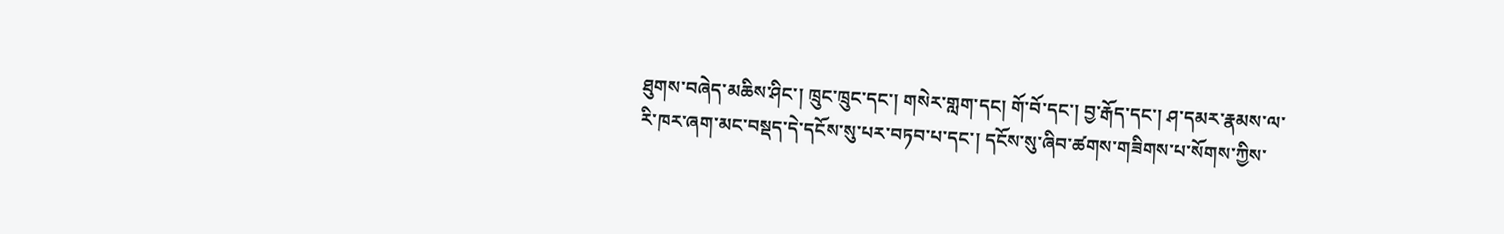ཐུགས་བཞེད་མཆིས་ཤིང་། ཁྲུང་ཁྲུང་དང་། གསེར་གླག་དང། གོ་བོ་དང་། བྱ་རྒོད་དང་། ཤ་དམར་རྣམས་ལ་རི་ཁར་ཞག་མང་བསྡད་དེ་དངོས་སུ་པར་བཏབ་པ་དང་། དངོས་སུ་ཞིབ་ཚགས་གཟིགས་པ་སོགས་ཀྱིས་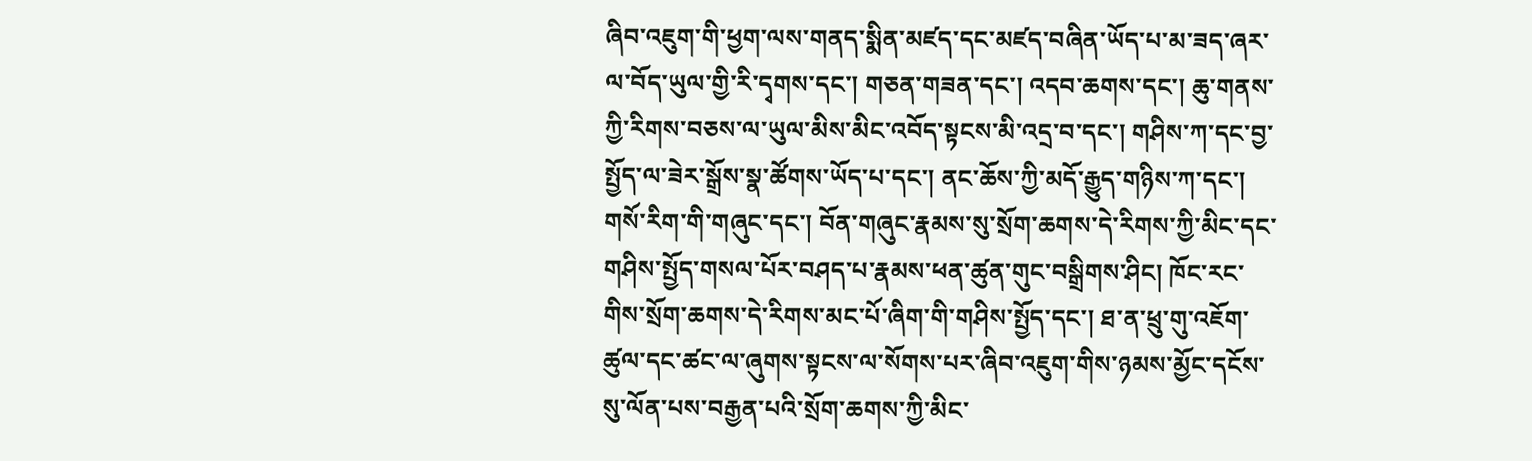ཞིབ་འཇུག་གི་ཕྱག་ལས་གནད་སྨིན་མཛད་དང་མཛད་བཞིན་ཡོད་པ་མ་ཟད་ཞར་ལ་བོད་ཡུལ་གྱི་རི་དྭགས་དང་། གཅན་གཟན་དང་། འདབ་ཆགས་དང་། ཆུ་གནས་ཀྱི་རིགས་བཅས་ལ་ཡུལ་མིས་མིང་འབོད་སྟངས་མི་འདྲ་བ་དང་། གཤིས་ཀ་དང་བྱ་སྤྱོད་ལ་ཟེར་སྒྲོས་སྣ་ཚོགས་ཡོད་པ་དང་། ནང་ཆོས་ཀྱི་མདོ་རྒྱུད་གཉིས་ཀ་དང་། གསོ་རིག་གི་གཞུང་དང་། བོན་གཞུང་རྣམས་སུ་སྲོག་ཆགས་དེ་རིགས་ཀྱི་མིང་དང་གཤིས་སྤྱོད་གསལ་པོར་བཤད་པ་རྣམས་ཕན་ཚུན་གུང་བསྒྲིགས་ཤིང། ཁོང་རང་གིས་སྲོག་ཆགས་དེ་རིགས་མང་པོ་ཞིག་གི་གཤིས་སྤྱོད་དང་། ཐ་ན་ཕྲུ་གུ་འཇོག་ཚུལ་དང་ཚང་ལ་ཞུགས་སྟངས་ལ་སོགས་པར་ཞིབ་འཇུག་གིས་ཉམས་མྱོང་དངོས་སུ་ལོན་པས་བརྒྱན་པའི་སྲོག་ཆགས་ཀྱི་མིང་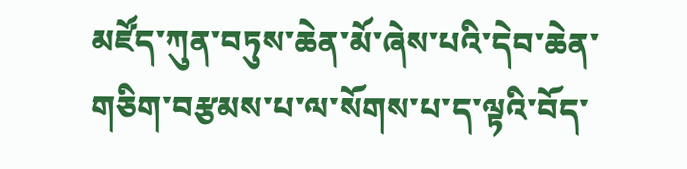མཛོད་ཀུན་བཏུས་ཆེན་མོ་ཞེས་པའི་དེབ་ཆེན་གཅིག་བརྩམས་པ་ལ་སོགས་པ་ད་ལྟའི་བོད་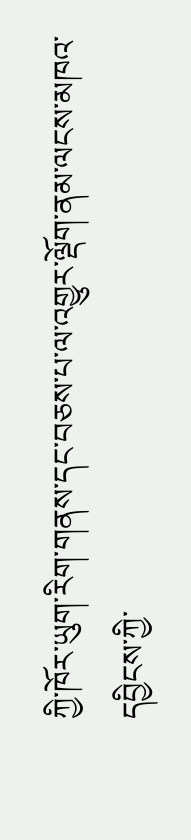ཀྱི་ཁོར་ཡུག་རིག་གནས་དང་བཅས་པ་ལ་འགྱུར་ལྡོག་ནམ་ལངས་མཁའ་དབྱིངས་ཀྱི་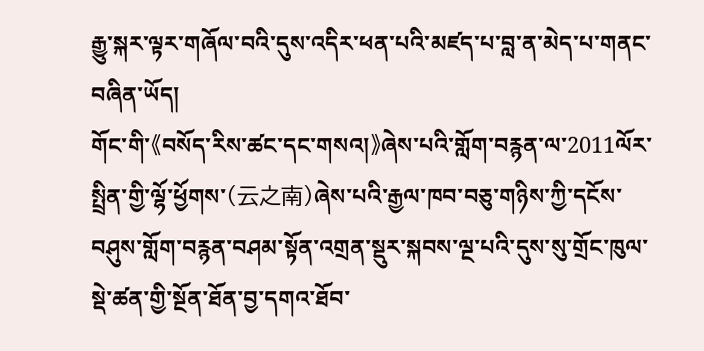རྒྱུ་སྐར་ལྟར་གཞོལ་བའི་དུས་འདིར་ཕན་པའི་མཛད་པ་བླ་ན་མེད་པ་གནང་བཞིན་ཡོད།
གོང་གི་《བསོད་རིས་ཚང་དང་གསའ།》ཞེས་པའི་གློག་བརྙན་ལ་2011ལོར་སྤྲིན་གྱི་ལྷོ་ཕྱོགས་(云之南)ཞེས་པའི་རྒྱལ་ཁབ་བཅུ་གཉིས་ཀྱི་དངོས་བཤུས་གློག་བརྙན་བཤམ་སྟོན་འགྲན་སྡུར་སྐབས་ལྔ་པའི་དུས་སུ་གྲོང་ཁུལ་སྡེ་ཚན་གྱི་སྔོན་ཐོན་བྱ་དགའ་ཐོབ་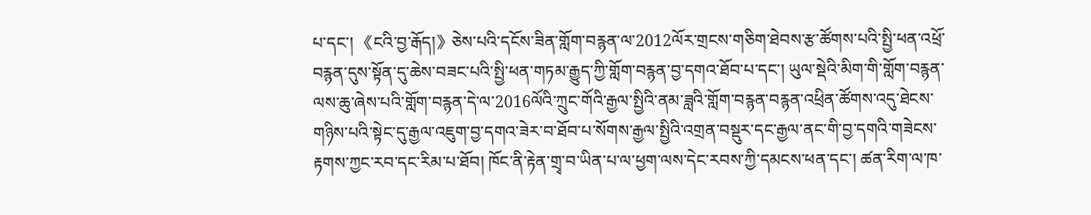པ་དང་། 《ངའི་བྱ་རྒོད།》ཅེས་པའི་དངོས་ཟིན་གློག་བརྙན་ལ་2012ལོར་གྲངས་གཅིག་ཐེབས་རྩ་ཚོགས་པའི་སྤྱི་ཕན་འཕྲོ་བརྙན་དུས་སྟོན་དུ་ཆེས་བཟང་པའི་སྤྱི་ཕན་གཏམ་རྒྱུད་ཀྱི་གློག་བརྙན་བྱ་དགའ་ཐོབ་པ་དང་། ཡུལ་སྡེའི་མིག་གི་གློག་བརྙན་ལས་ཆུ་ཞེས་པའི་གློག་བརྙན་དེ་ལ་2016ལོའི་ཀྲུང་གོའི་རྒྱལ་སྤྱིའི་ནམ་ཟླའི་གློག་བརྙན་བརྙན་འཕྲིན་ཚོགས་འདུ་ཐེངས་གཉིས་པའི་སྟེང་དུ་རྒྱལ་འཇུག་བྱ་དགའ་ཟེར་བ་ཐོབ་པ་སོགས་རྒྱལ་སྤྱིའི་འགྲན་བསྡུར་དང་རྒྱལ་ནང་གི་བྱ་དགའི་གཟེངས་རྟགས་ཀྱང་རབ་དང་རིམ་པ་ཐོབ། ཁོང་ནི་རྟེན་གྲྭ་བ་ཡིན་པ་ལ་ཕྱག་ལས་དེང་རབས་ཀྱི་དམངས་ཕན་དང་། ཚན་རིག་ལ་ཁ་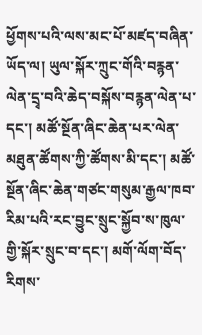ཕྱོགས་པའི་ལས་མང་པོ་མཛད་བཞིན་ཡོད་ལ། ཡུལ་སྐོར་ཀྲུང་གོའི་བརྙན་ལེན་དྲྭ་བའི་ཆེད་བསྐོས་བརྙན་ལེན་པ་དང་། མཚོ་སྔོན་ཞིང་ཆེན་པར་ལེན་མཐུན་ཚོགས་ཀྱི་ཚོགས་མི་དང་། མཚོ་སྔོན་ཞིང་ཆེན་གཙང་གསུམ་རྒྱལ་ཁབ་རིམ་པའི་རང་བྱུང་སྲུང་སྐྱོབ་ས་ཁུལ་གྱི་སྐོར་སྲུང་བ་དང་། མགོ་ལོག་བོད་རིགས་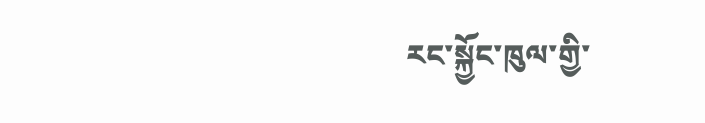རང་སྐྱོང་ཁུལ་གྱི་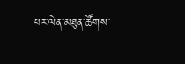པར་ལེན་མཐུན་ཚོགས་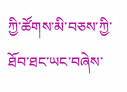ཀྱི་ཚོགས་མི་བཅས་ཀྱི་ཐོབ་ཐང་ཡང་བཞེས་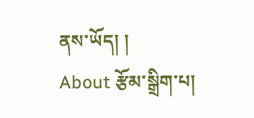ནས་ཡོད། །
About རྩོམ་སྒྲིག་པ།